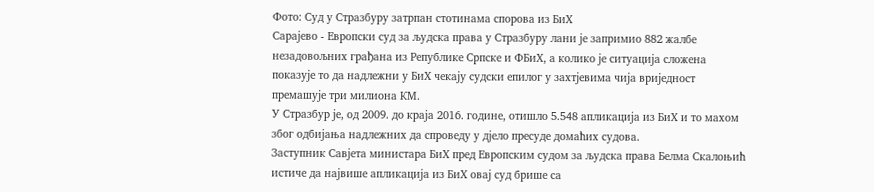Фото: Суд у Стразбуру затрпан стотинама спорова из БиХ
Сарајево - Европски суд за људска права у Стразбуру лани је запримио 882 жалбе незадовољних грађана из Републике Српске и ФБиХ, а колико је ситуација сложена показује то да надлежни у БиХ чекају судски епилог у захтјевима чија вриједност премашује три милиона КМ.
У Стразбур је, од 2009. до краја 2016. године, отишло 5.548 апликација из БиХ и то махом због одбијања надлежних да спроведу у дјело пресуде домаћих судова.
Заступник Савјета министара БиХ пред Европским судом за људска права Белма Скалоњић истиче да највише апликација из БиХ овај суд брише са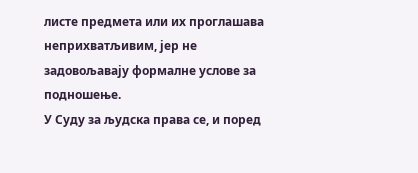листе предмета или их проглашава неприхватљивим, јер не задовољавају формалне услове за подношење.
У Суду за људска права се, и поред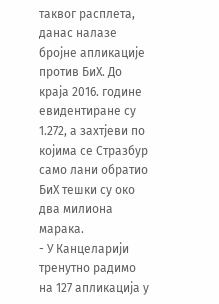таквог расплета, данас налазе бројне апликације против БиХ. До краја 2016. године евидентиране су 1.272, а захтјеви по којима се Стразбур само лани обратио БиХ тешки су око два милиона марака.
- У Канцеларији тренутно радимо на 127 апликација у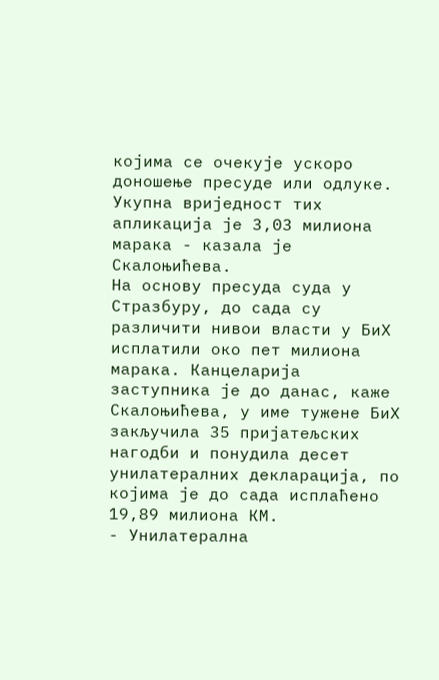којима се очекује ускоро доношење пресуде или одлуке. Укупна вриједност тих апликација је 3,03 милиона марака - казала је Скалоњићева.
На основу пресуда суда у Стразбуру, до сада су различити нивои власти у БиХ исплатили око пет милиона марака. Канцеларија заступника је до данас, каже Скалоњићева, у име тужене БиХ закључила 35 пријатељских нагодби и понудила десет унилатералних декларација, по којима је до сада исплаћено 19,89 милиона КМ.
- Унилатерална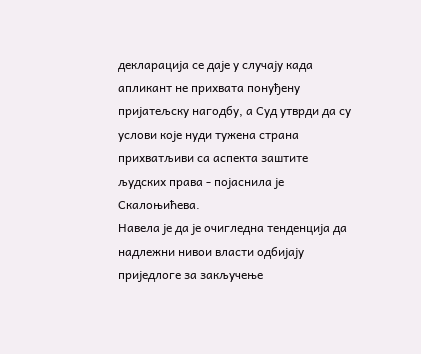декларација се даје у случају када апликант не прихвата понуђену пријатељску нагодбу, а Суд утврди да су услови које нуди тужена страна прихватљиви са аспекта заштите људских права - појаснила је Скалоњићева.
Навела је да је очигледна тенденција да надлежни нивои власти одбијају приједлоге за закључење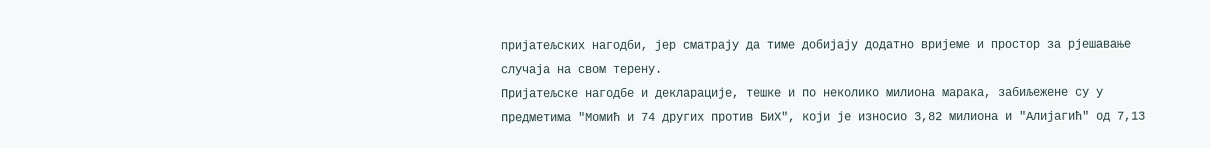пријатељских нагодби, јер сматрају да тиме добијају додатно вријеме и простор за рјешавање случаја на свом терену.
Пријатељске нагодбе и декларације, тешке и по неколико милиона марака, забиљежене су у предметима "Момић и 74 других против БиХ", који је износио 3,82 милиона и "Алијагић" од 7,13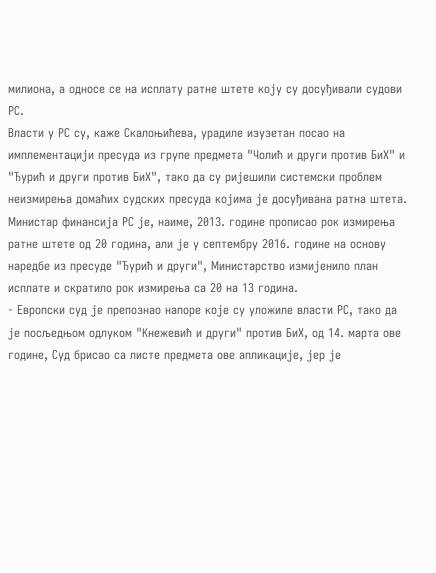милиона, а односе се на исплату ратне штете коју су досуђивали судови РС.
Власти у РС су, каже Скалоњићева, урадиле изузетан посао на имплементацији пресуда из групе предмета "Чолић и други против БиХ" и "Ђурић и други против БиХ", тако да су ријешили системски проблем неизмирења домаћих судских пресуда којима је досуђивана ратна штета.
Министар финансија РС је, наиме, 2013. године прописао рок измирења ратне штете од 20 година, али је у септембру 2016. године на основу наредбе из пресуде "Ђурић и други", Министарство измијенило план исплате и скратило рок измирења са 20 на 13 година.
- Европски суд је препознао напоре које су уложиле власти РС, тако да је посљедњом одлуком "Кнежевић и други" против БиХ, од 14. марта ове године, Суд брисао са листе предмета ове апликације, јер је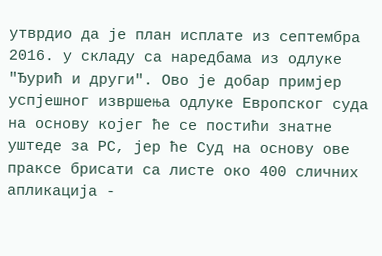утврдио да је план исплате из септембра 2016. у складу са наредбама из одлуке "Ђурић и други". Ово је добар примјер успјешног извршења одлуке Европског суда на основу којег ће се постићи знатне уштеде за РС, јер ће Суд на основу ове праксе брисати са листе око 400 сличних апликација -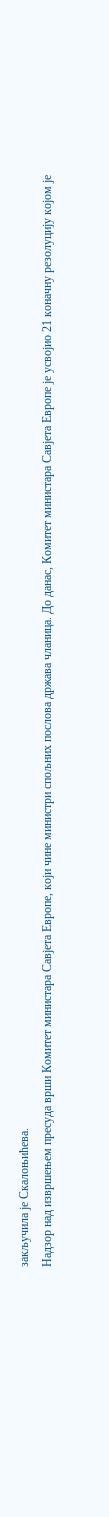закључила је Скалоњићева.
Надзор над извршењем пресуда врши Комитет министара Савјета Европе, који чине министри спољних послова држава чланица. До данас, Комитет министара Савјета Европе је усвојио 21 коначну резолуцију којом је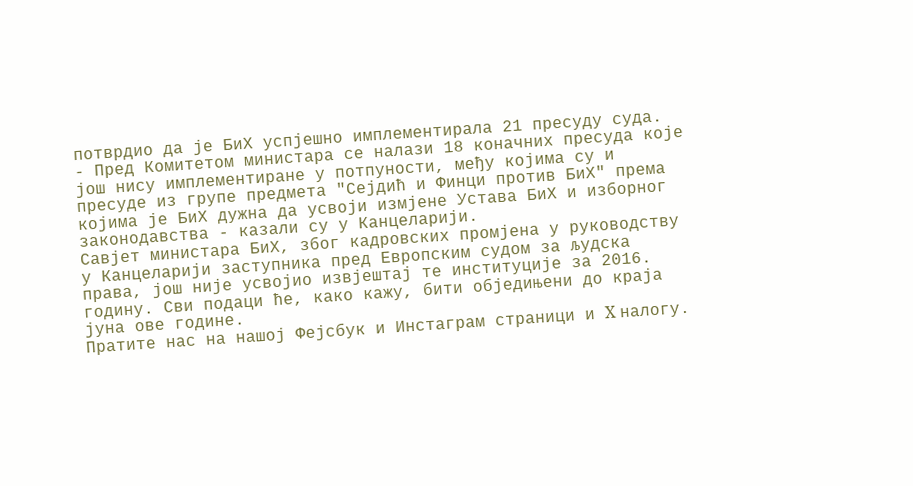потврдио да је БиХ успјешно имплементирала 21 пресуду суда.
- Пред Комитетом министара се налази 18 коначних пресуда које још нису имплементиране у потпуности, међу којима су и пресуде из групе предмета "Сејдић и Финци против БиХ" према којима је БиХ дужна да усвоји измјене Устава БиХ и изборног законодавства - казали су у Канцеларији.
Савјет министара БиХ, због кадровских промјена у руководству у Канцеларији заступника пред Европским судом за људска права, још није усвојио извјештај те институције за 2016. годину. Сви подаци ће, како кажу, бити обједињени до краја јуна ове године.
Пратите нас на нашој Фејсбук и Инстаграм страници и X налогу.